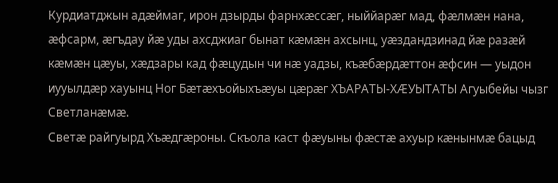Курдиатджын адæймаг, ирон дзырды фарнхæссæг, ныййарæг мад, фæлмæн нана, æфсарм, æгъдау йæ уды ахсджиаг бынат кæмæн ахсынц, уæздандзинад йæ разæй кæмæн цæуы, хæдзары кад фæцудын чи нæ уадзы, къæбæрдæттон æфсин — уыдон иууылдæр хауынц Ног Бæтæхъойыхъæуы цæрæг ХЪАРАТЫ-ХÆУЫТАТЫ Агуыбейы чызг Светланæмæ.
Светæ райгуырд Хъæдгæроны. Скъола каст фæуыны фæстæ ахуыр кæнынмæ бацыд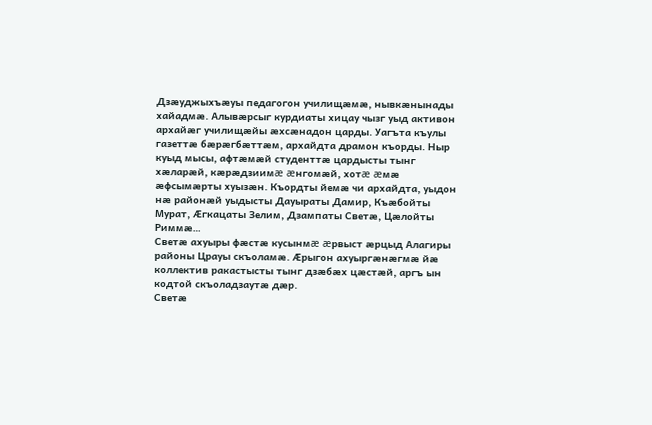Дзæуджыхъæуы педагогон училищæмæ, нывкæнынады хайадмæ. Алывæрсыг курдиаты хицау чызг уыд активон архайæг училищæйы æхсæнадон царды. Уагъта къулы газеттæ бæрæгбæттæм, архайдта драмон къорды. Ныр куыд мысы, афтæмæй студенттæ цардысты тынг хæларæй, кæрæдзиимæ æнгомæй, хотæ æмæ æфсымæрты хуызæн. Къордты йемæ чи архайдта, уыдон нæ районæй уыдысты Дауыраты Дамир, Къæбойты Мурат, Æгкацаты Зелим, Дзампаты Светæ, Цæлойты Риммæ…
Светæ ахуыры фæстæ кусынмæ æрвыст æрцыд Алагиры районы Црауы скъоламæ. Æрыгон ахуыргæнæгмæ йæ коллектив ракастысты тынг дзæбæх цæстæй, аргъ ын кодтой скъоладзаутæ дæр.
Светæ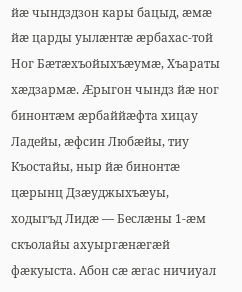йæ чындздзон кары бацыд, æмæ йæ царды уылæнтæ æрбахас-той Ног Бæтæхъойыхъæумæ, Хъараты хæдзармæ. Æрыгон чындз йæ ног бинонтæм æрбаййæфта хицау Ладейы, æфсин Любæйы, тиу Къостайы, ныр йæ бинонтæ цæрынц Дзæуджыхъæуы, ходыгъд Лидæ — Беслæны 1-æм скъолайы ахуыргæнæгæй фæкуыста. Абон сæ æгас ничиуал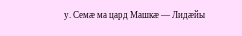у. Семæ ма цард Машкæ — Лидæйы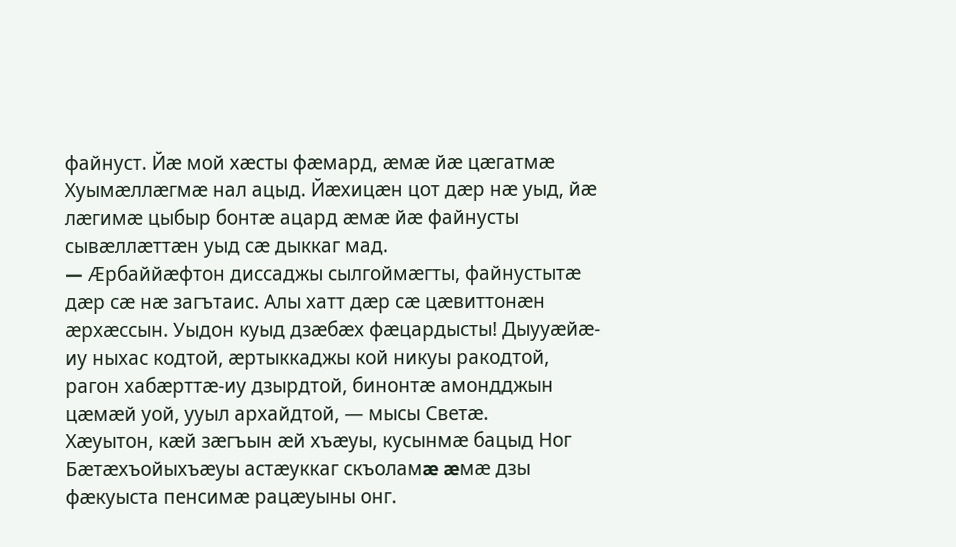файнуст. Йæ мой хæсты фæмард, æмæ йæ цæгатмæ
Хуымæллæгмæ нал ацыд. Йæхицæн цот дæр нæ уыд, йæ лæгимæ цыбыр бонтæ ацард æмæ йæ файнусты сывæллæттæн уыд сæ дыккаг мад.
— Æрбаййæфтон диссаджы сылгоймæгты, файнустытæ дæр сæ нæ загътаис. Алы хатт дæр сæ цæвиттонæн æрхæссын. Уыдон куыд дзæбæх фæцардысты! Дыууæйæ-иу ныхас кодтой, æртыккаджы кой никуы ракодтой, рагон хабæрттæ-иу дзырдтой, бинонтæ амондджын цæмæй уой, ууыл архайдтой, — мысы Светæ.
Хæуытон, кæй зæгъын æй хъæуы, кусынмæ бацыд Ног Бæтæхъойыхъæуы астæуккаг скъоламæ æмæ дзы фæкуыста пенсимæ рацæуыны онг.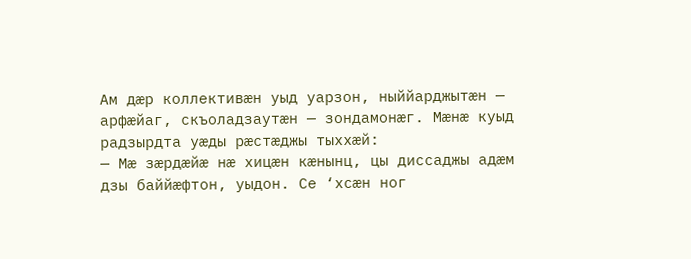Ам дæр коллективæн уыд уарзон, ныййарджытæн — арфæйаг, скъоладзаутæн — зондамонæг. Мæнæ куыд радзырдта уæды рæстæджы тыххæй:
— Мæ зæрдæйæ нæ хицæн кæнынц, цы диссаджы адæм дзы баййæфтон, уыдон. Се ‘хсæн ног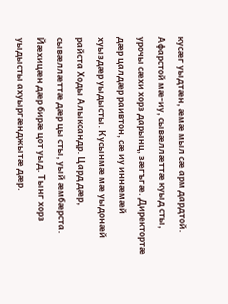кусæг уыдтæн, æмæ мыл сæ арм дардтой. Афарстой мæ-иу, сывæллæттæ куыд сты, урочы сæхи хорз дарынц, зæгъгæ. Директортæ дæр цалдæр раивтон, сæ иу иннæмæй хуыздæр уыдысты. Кусынмæ мæ уыдонæй райста Ходы Алыксандр. Цард дæр, сывæллæттæ дæр цы сты, уый æмбæрста. Йæхицæн дæр бирæ цот уыд. Тынг хорз уыдысты ахуыргæнджытæ дæр.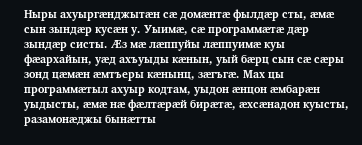Ныры ахуыргæнджытæн сæ домæнтæ фылдæр сты, æмæ сын зындæр кусæн у. Уыимæ, сæ программæтæ дæр зындæр систы. Æз мæ лæппуйы лæппуимæ куы фæархайын, уæд ахъуыды кæнын, уый бæрц сын сæ сæры зонд цæмæн æмтъеры кæнынц, зæгъгæ. Мах цы программæтыл ахуыр кодтам, уыдон æнцон æмбарæн уыдысты, æмæ нæ фæлтæрæй бирæтæ, æхсæнадон куысты, разамонæджы бынæтты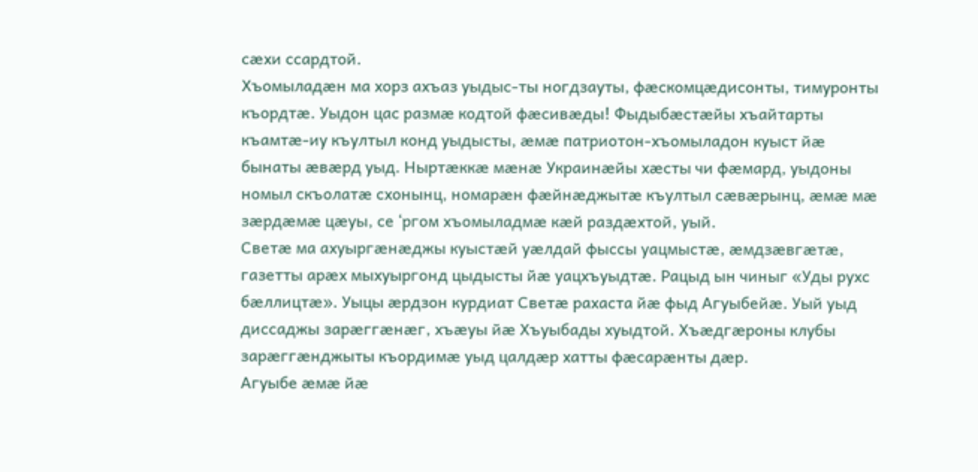сæхи ссардтой.
Хъомыладæн ма хорз ахъаз уыдыс-ты ногдзауты, фæскомцæдисонты, тимуронты къордтæ. Уыдон цас размæ кодтой фæсивæды! Фыдыбæстæйы хъайтарты къамтæ-иу къултыл конд уыдысты, æмæ патриотон-хъомыладон куыст йæ бынаты æвæрд уыд. Ныртæккæ мæнæ Украинæйы хæсты чи фæмард, уыдоны номыл скъолатæ схонынц, номарæн фæйнæджытæ къултыл сæвæрынц, æмæ мæ зæрдæмæ цæуы, се ‘ргом хъомыладмæ кæй раздæхтой, уый.
Светæ ма ахуыргæнæджы куыстæй уæлдай фыссы уацмыстæ, æмдзæвгæтæ, газетты арæх мыхуыргонд цыдысты йæ уацхъуыдтæ. Рацыд ын чиныг «Уды рухс бæллицтæ». Уыцы æрдзон курдиат Светæ рахаста йæ фыд Агуыбейæ. Уый уыд диссаджы зарæггæнæг, хъæуы йæ Хъуыбады хуыдтой. Хъæдгæроны клубы зарæггæнджыты къордимæ уыд цалдæр хатты фæсарæнты дæр.
Агуыбе æмæ йæ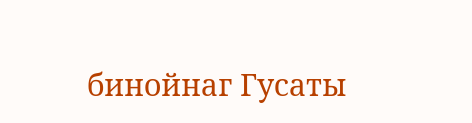бинойнаг Гусаты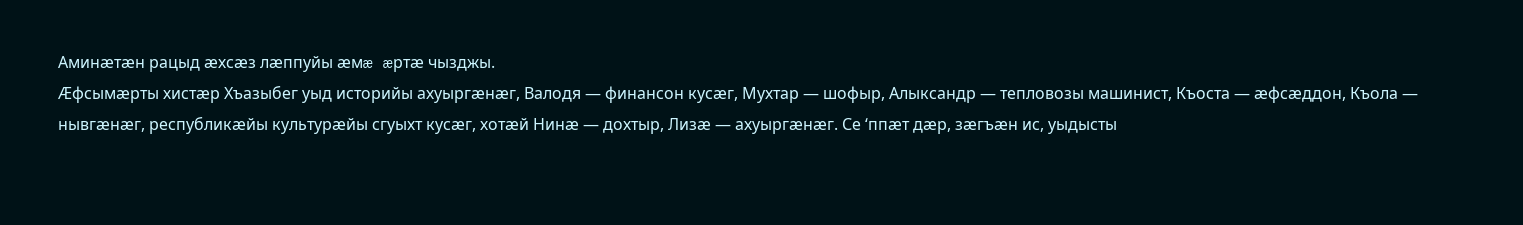Аминæтæн рацыд æхсæз лæппуйы æмæ æртæ чызджы.
Æфсымæрты хистæр Хъазыбег уыд историйы ахуыргæнæг, Валодя — финансон кусæг, Мухтар — шофыр, Алыксандр — тепловозы машинист, Къоста — æфсæддон, Къола — нывгæнæг, республикæйы культурæйы сгуыхт кусæг, хотæй Нинæ — дохтыр, Лизæ — ахуыргæнæг. Се ‘ппæт дæр, зæгъæн ис, уыдысты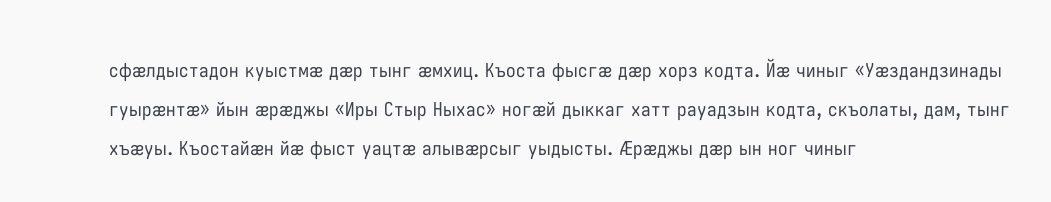сфæлдыстадон куыстмæ дæр тынг æмхиц. Къоста фысгæ дæр хорз кодта. Йæ чиныг «Уæздандзинады гуырæнтæ» йын æрæджы «Иры Стыр Ныхас» ногæй дыккаг хатт рауадзын кодта, скъолаты, дам, тынг хъæуы. Къостайæн йæ фыст уацтæ алывæрсыг уыдысты. Æрæджы дæр ын ног чиныг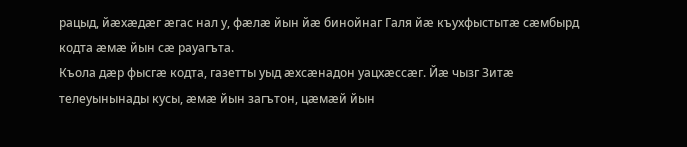рацыд, йæхæдæг æгас нал у, фæлæ йын йæ бинойнаг Галя йæ къухфыстытæ сæмбырд кодта æмæ йын сæ рауагъта.
Къола дæр фысгæ кодта, газетты уыд æхсæнадон уацхæссæг. Йæ чызг Зитæ телеуынынады кусы, æмæ йын загътон, цæмæй йын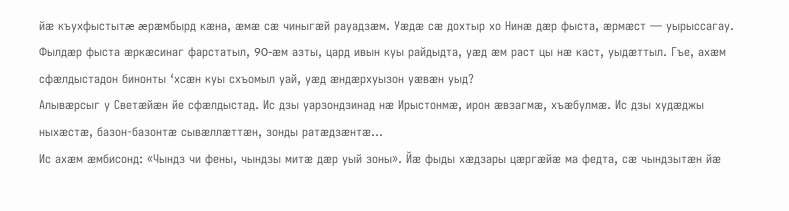йæ къухфыстытæ æрæмбырд кæна, æмæ сæ чиныгæй рауадзæм. Уæдæ сæ дохтыр хо Нинæ дæр фыста, æрмæст — уырыссагау. Фылдæр фыста æркæсинаг фарстатыл, 90-æм азты, цард ивын куы райдыдта, уæд æм раст цы нæ каст, уыдæттыл. Гъе, ахæм сфæлдыстадон бинонты ‘хсæн куы схъомыл уай, уæд æндæрхуызон уæвæн уыд?
Алывæрсыг у Светæйæн йе сфæлдыстад. Ис дзы уарзондзинад нæ Ирыстонмæ, ирон æвзагмæ, хъæбулмæ. Ис дзы худæджы ныхæстæ, базон-базонтæ сывæллæттæн, зонды ратæдзæнтæ…
Ис ахæм æмбисонд: «Чындз чи фены, чындзы митæ дæр уый зоны». Йæ фыды хæдзары цæргæйæ ма федта, сæ чындзытæн йæ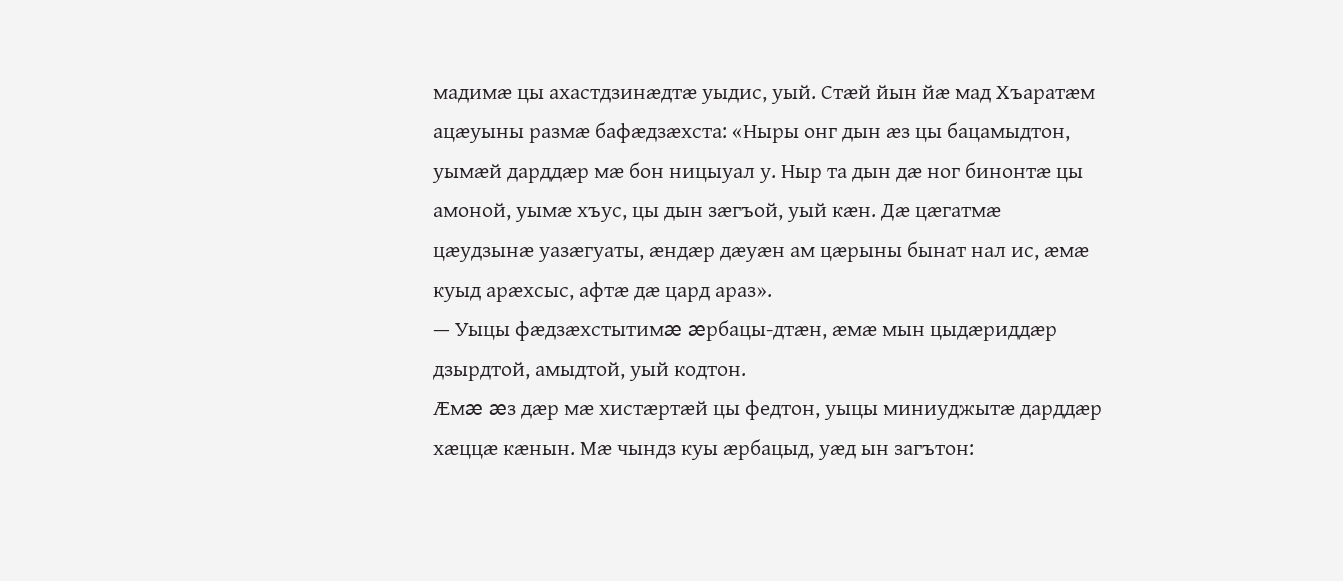мадимæ цы ахастдзинæдтæ уыдис, уый. Стæй йын йæ мад Хъаратæм ацæуыны размæ бафæдзæхста: «Ныры онг дын æз цы бацамыдтон, уымæй дарддæр мæ бон ницыуал у. Ныр та дын дæ ног бинонтæ цы амоной, уымæ хъус, цы дын зæгъой, уый кæн. Дæ цæгатмæ цæудзынæ уазæгуаты, æндæр дæуæн ам цæрыны бынат нал ис, æмæ куыд арæхсыс, афтæ дæ цард араз».
— Уыцы фæдзæхстытимæ æрбацы-дтæн, æмæ мын цыдæриддæр дзырдтой, амыдтой, уый кодтон.
Æмæ æз дæр мæ хистæртæй цы федтон, уыцы миниуджытæ дарддæр хæццæ кæнын. Мæ чындз куы æрбацыд, уæд ын загътон: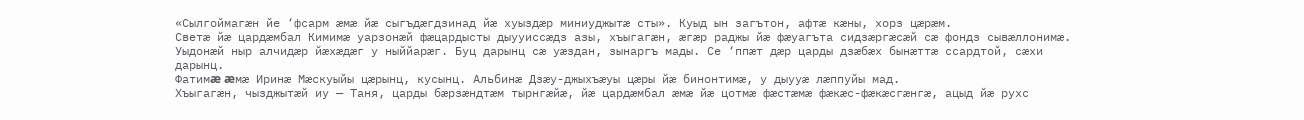«Сылгоймагæн йе ‘фсарм æмæ йæ сыгъдæгдзинад йæ хуыздæр миниуджытæ сты». Куыд ын загътон, афтæ кæны, хорз цæрæм.
Светæ йæ цардæмбал Кимимæ уарзонæй фæцардысты дыууиссæдз азы, хъыгагæн, æгæр раджы йæ фæуагъта сидзæргæсæй сæ фондз сывæллонимæ. Уыдонæй ныр алчидæр йæхæдæг у ныййарæг. Буц дарынц сæ уæздан, зынаргъ мады. Се ‘ппæт дæр царды дзæбæх бынæттæ ссардтой, сæхи дарынц.
Фатимæ æмæ Иринæ Мæскуыйы цæрынц, кусынц. Альбинæ Дзæу-джыхъæуы цæры йæ бинонтимæ, у дыууæ лæппуйы мад.
Хъыгагæн, чызджытæй иу — Таня, царды бæрзæндтæм тырнгæйæ, йæ цардæмбал æмæ йæ цотмæ фæстæмæ фæкæс-фæкæсгæнгæ, ацыд йæ рухс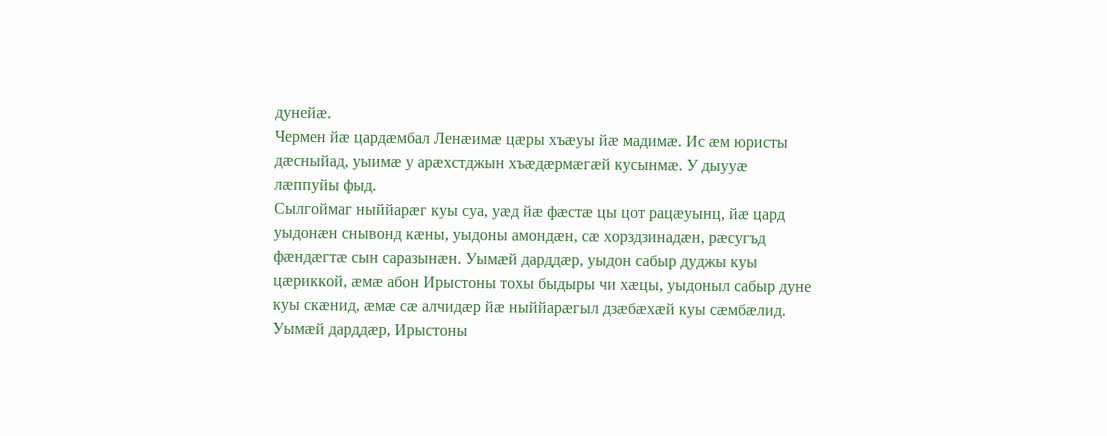дунейæ.
Чермен йæ цардæмбал Ленæимæ цæры хъæуы йæ мадимæ. Ис æм юристы дæсныйад, уыимæ у арæхстджын хъæдæрмæгæй кусынмæ. У дыууæ лæппуйы фыд.
Сылгоймаг ныййарæг куы суа, уæд йæ фæстæ цы цот рацæуынц, йæ цард уыдонæн снывонд кæны, уыдоны амондæн, сæ хорздзинадæн, рæсугъд фæндæгтæ сын саразынæн. Уымæй дарддæр, уыдон сабыр дуджы куы цæриккой, æмæ абон Ирыстоны тохы быдыры чи хæцы, уыдоныл сабыр дуне куы скæнид, æмæ сæ алчидæр йæ ныййарæгыл дзæбæхæй куы сæмбæлид.
Уымæй дарддæр, Ирыстоны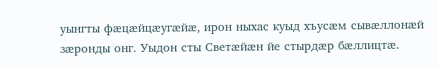уынгты фæцæйцæугæйæ, ирон ныхас куыд хъусæм сывæллонæй зæронды онг. Уыдон сты Светæйæн йе стырдæр бæллицтæ.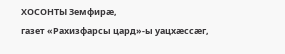ХОСОНТЫ Земфирæ,
газет «Рахизфарсы цард»-ы уацхæссæг,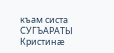къам систа СУГЪАРАТЫ Кристинæ